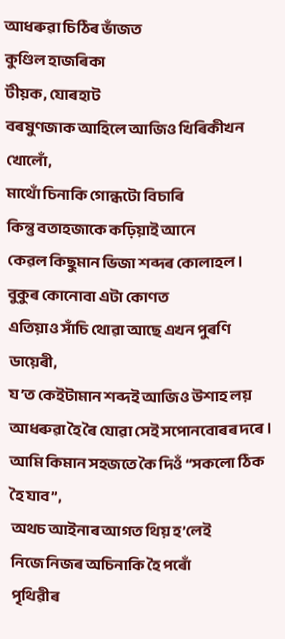আধৰুৱা চিঠিৰ ভাঁজত
কুণ্ডিল হাজৰিকা
টীয়ক, যোৰহাট
বৰষুণজাক আহিলে আজিও খিৰিকীখন খোলোঁ,
মাথোঁ চিনাকি গোন্ধটো বিচাৰি
কিন্তু বতাহজাকে কঢ়িয়াই আনে
কেৱল কিছুমান ভিজা শব্দৰ কোলাহল।
বুকুৰ কোনোবা এটা কোণত
এতিয়াও সাঁচি থোৱা আছে এখন পুৰণি ডায়েৰী,
য’ত কেইটামান শব্দই আজিও উশাহ লয়
আধৰুৱা হৈ ৰৈ যোৱা সেই সপোনবোৰৰ দৰে।
আমি কিমান সহজতে কৈ দিওঁ “সকলো ঠিক হৈ যাব”,
অথচ আইনাৰ আগত থিয় হ’লেই
নিজে নিজৰ অচিনাকি হৈ পৰোঁ
পৃথিৱীৰ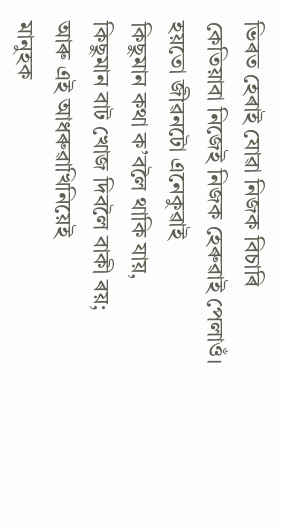ভিৰত হেৰাই যোৱা নিজক বিচাৰি
কেতিয়াবা নিজেই নিজক হেৰুৱাই পেলাওঁ।
হয়তো জীৱনটো এনেকুৱাই
কিছুমান কথা ক’বলৈ থাকি যায়,
কিছুমান বাট খোজ দিবলৈ বাকী ৰয়;
আৰু এই আধৰুৱাখিনিয়েই
মানুহক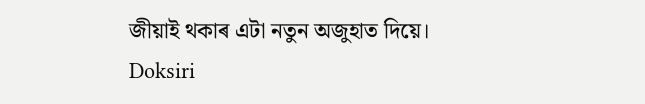জীয়াই থকাৰ এটা নতুন অজুহাত দিয়ে।
Doksiri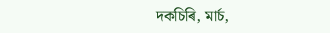দকচিৰি, মাৰ্চ,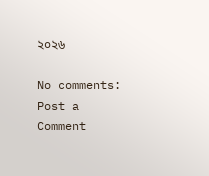২০২৬

No comments:
Post a Comment